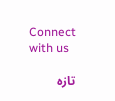Connect with us

تازه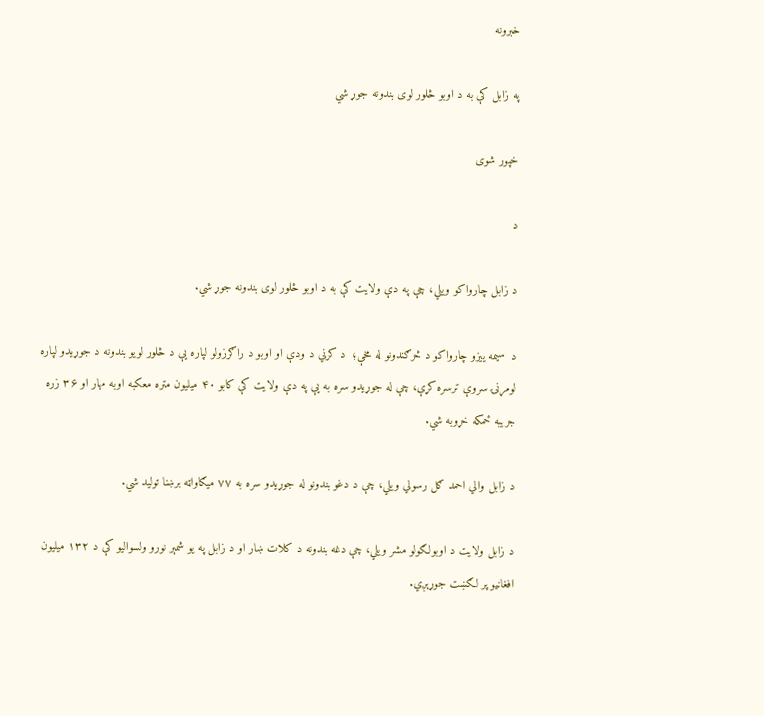خبرونه

په زابل کې به د اوبو څلور لوی بندونه جوړ شي

خپور شوی

د

د زابل چارواکو ویلي، چې په دې ولایت کې به د اوبو څلور لوی بندونه جوړ شي.

د  سیمه ییزو چارواکو د څرګندونو له مخې؛  د کرني د ودې او اوبو د راګرزولو لپاره یې د څلور لویو بندونه د جوړیدو لپاره لومړنۍ سروې ترسره کړې، چې له جوړیدو سره به یې په دې ولایت کې کابو ۴۰ میلیون متره معکبه اوبه مهار او ۳۶ زره جریبه ځمکه خړوبه شي.

د زابل والي احمد ګل رسولي ويلي، چې د دغو بندونو له جوړیدو سره به ۷۷ میګاواټه برښنا تولید شي.

د زابل ولایت د اوبولګولو مشر ويلي، چې دغه بندونه د کلات ښار او د زابل په یو شمېر نورو ولسوالیو کې د ۱۳۲ میلیون افغانیو پر لګښت جوړېږي.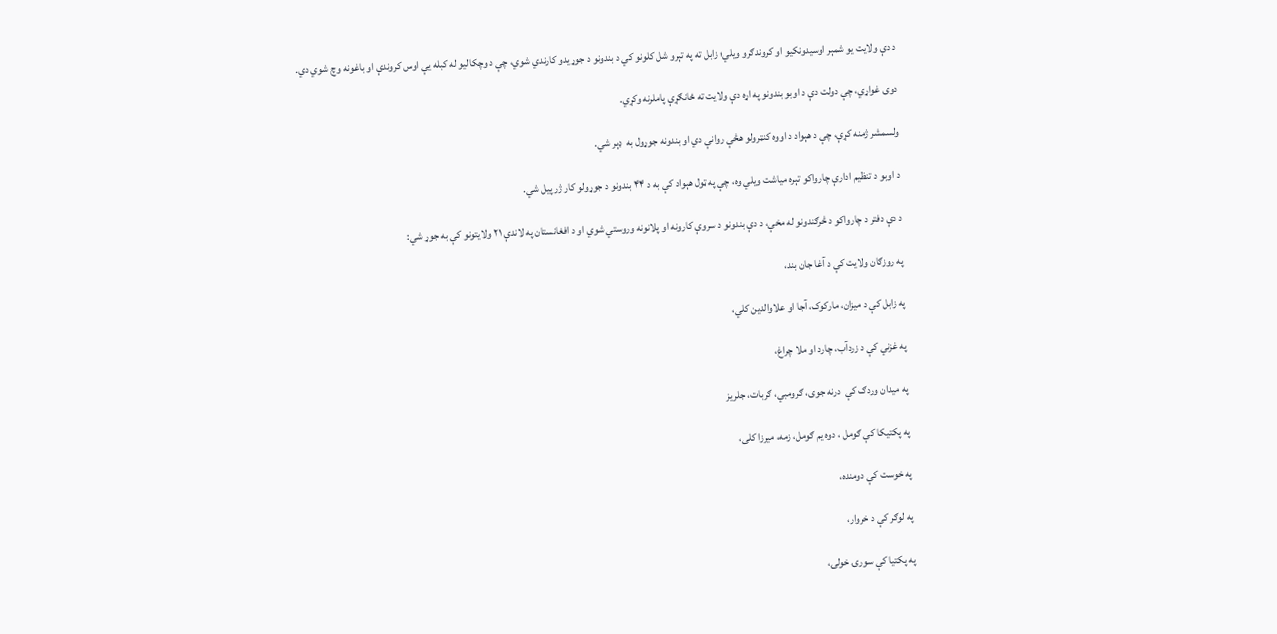د دې ولایت یو شمېر اوسیدونکيو او کروندګرو ويلي؛ زابل ته په تېرو شل کلونو کي د بندونو د جوړیدو کارندي شوي، چې د وچکالیو له کبله یې اوس کروندې او باغونه وچ شوي دي.

دوی غواړي، چې دولت دې د اوبو بندونو په اړه دې ولایت ته ځانګړې پاملرنه وکړي.

ولسمشر ژمنه کړې، چې د هېواد د اووه کنټرولو هڅې روانې دي او بندونه جوړول به  ډېر شي.

د اوبو د تنظیم ادارې چارواکو تېره میاشت ویلي وه، چې په ټول هېواد کې به د ۴۴ بندونو د جوړولو کار ژر پیل شي.

د دې دفتر د چارواکو د څرګندونو له مخې، د دې بندونو د سروې کارونه او پلانونه وروستي شوي او د افغانستان په لاندې ۲۱ ولایتونو کې به جوړ شي:

په روزګان ولایت کې د آغا جان بند،

په زابل کې د میزان، مارکوک، آجا او علاوالدین کلي،

په غزني کې د زردآب، چارد او ملا چراغ،

په میدان وردګ کې  درنه جوی، ګرومبي، ګربات، جلریز

په پکتیکا کې ګومل ، دوه یم ګومل، زمه، میرزا کلی،

په خوست کې دومنده،

په لوګر کې د خروار،

په پکتيا کې سورۍ خولۍ،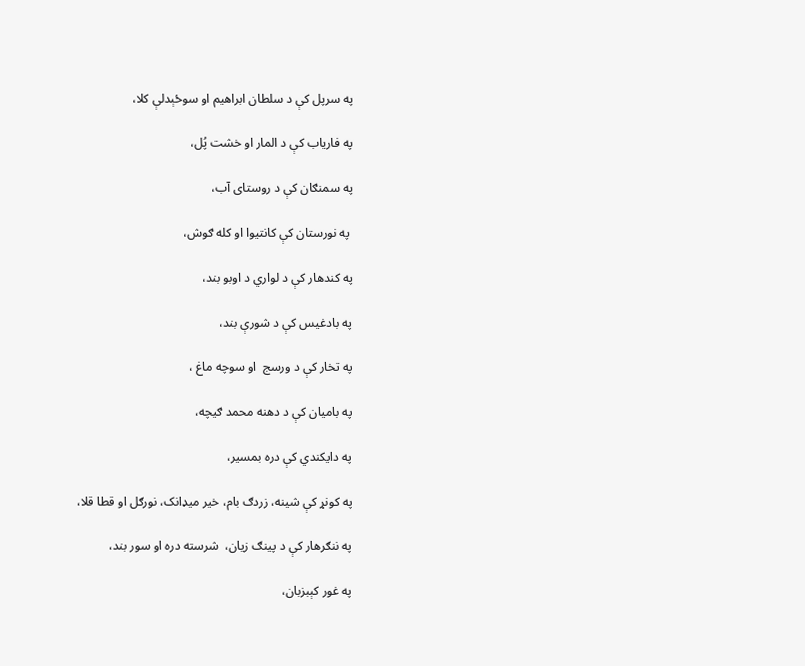په سرپل کې د سلطان ابراهیم او سوځېدلې کلا،

په فاریاب کې د المار او خشت پُل،

په سمنګان کې د روستای آب،

 په نورستان کې کانتیوا او کله ګوش،

په کندهار کې د لواري د اوبو بند،

په بادغیس کې د شورې بند،

په تخار کې د ورسج  او سوچه ماغ ،

په بامیان کې د دهنه محمد ګیچه،

په دایکندي کې دره بمسیر،

په کونړ کې شینه، زردګ بام، خیر میډانک، نورګل او قطا قلا،

په ننګرهار کې د پینګ زیان،  شرسته دره او سور بند،

په غور کېبزبان،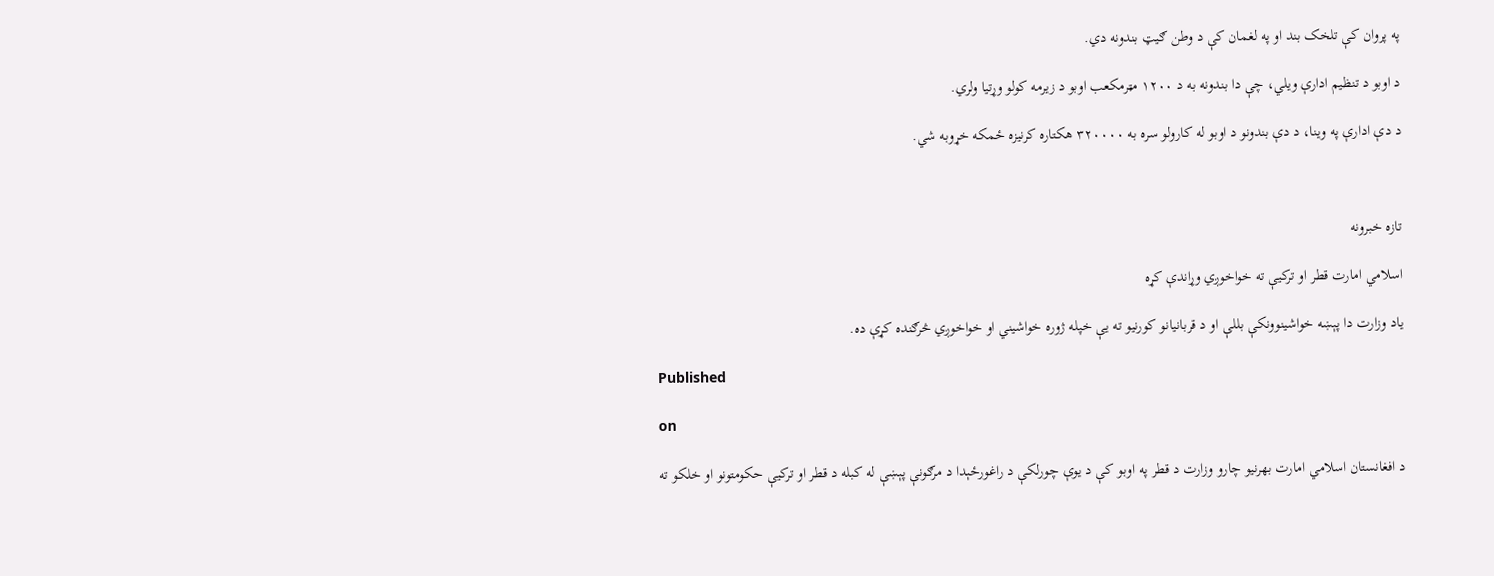په پروان کې تلخک بند او په لغمان کې د وطن ګیټ بندونه دي.

د اوبو د تنظیم ادارې ویلي، چې دا بندونه به د ۱۲۰۰ مټرمکعب اوبو د زیرمه کولو وړتیا ولري.

د دې ادارې په وینا، د دې بندونو د اوبو له کارولو سره به ۳۲۰۰۰۰ هکتاره کرنیزه ځمکه خړوبه شي.



تازه خبرونه

اسلامي امارت قطر او ترکیې ته خواخوږي وړاندې کړه

یاد وزارت دا پېښه خواشینوونکې بللې او د قربانیانو کورنیو ته یې خپله ژوره خواشیني او خواخوږي څرګنده کړې ده.

Published

on

د افغانستان اسلامي امارت بهرنیو چارو وزارت د قطر په اوبو کې د یوې چورلکې د راغورځېدا د مرګونې پېښې له کبله د قطر او ترکیې حکومتونو او خلکو ته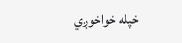خپله خواخوږي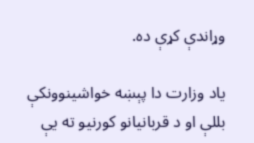وړاندې کړې ده.

یاد وزارت دا پېښه خواشینوونکې بللې او د قربانیانو کورنیو ته یې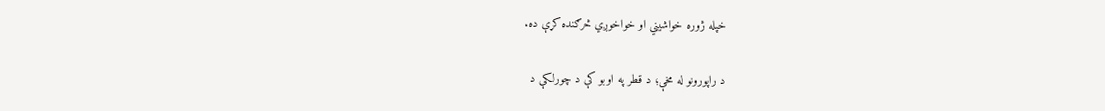خپله ژوره خواشیني او خواخوږي څرګنده کړې ده.

د راپورونو له مخې؛ د قطر په اوبو کې د چورلکې د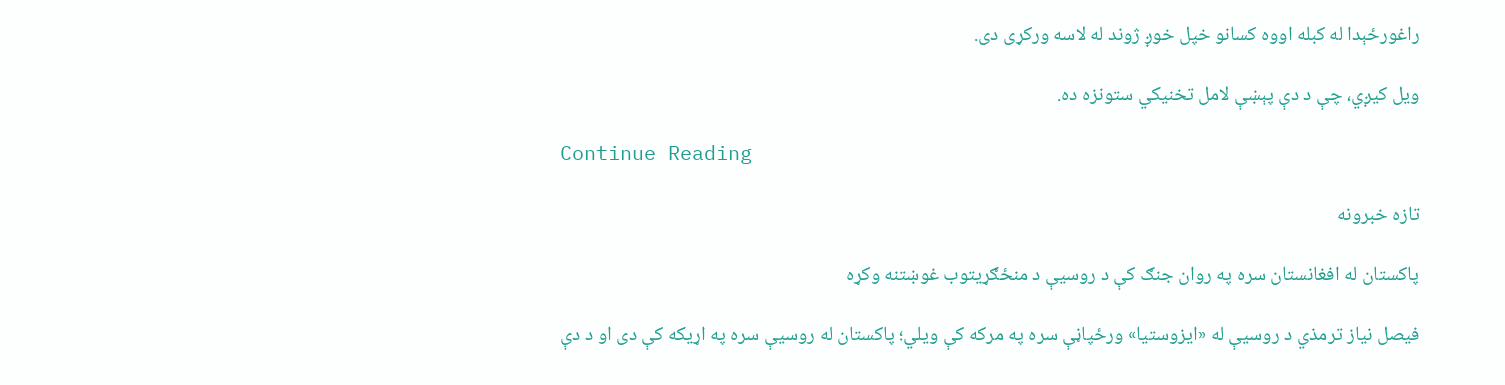راغورځېدا له کبله اووه کسانو خپل خوږ ژوند له لاسه ورکړی دی.

ویل کیږي، چې د دې پېښې لامل تخنیکي ستونزه ده.

Continue Reading

تازه خبرونه

پاکستان له افغانستان سره په روان جنګ کې د روسیې د منځګړیتوب غوښتنه وکړه

فیصل نیاز ترمذي د روسیې له «ایزوستیا» ورځپاڼې سره په مرکه کې ویلي؛ پاکستان له روسیې سره په اړیکه کې دی او د دې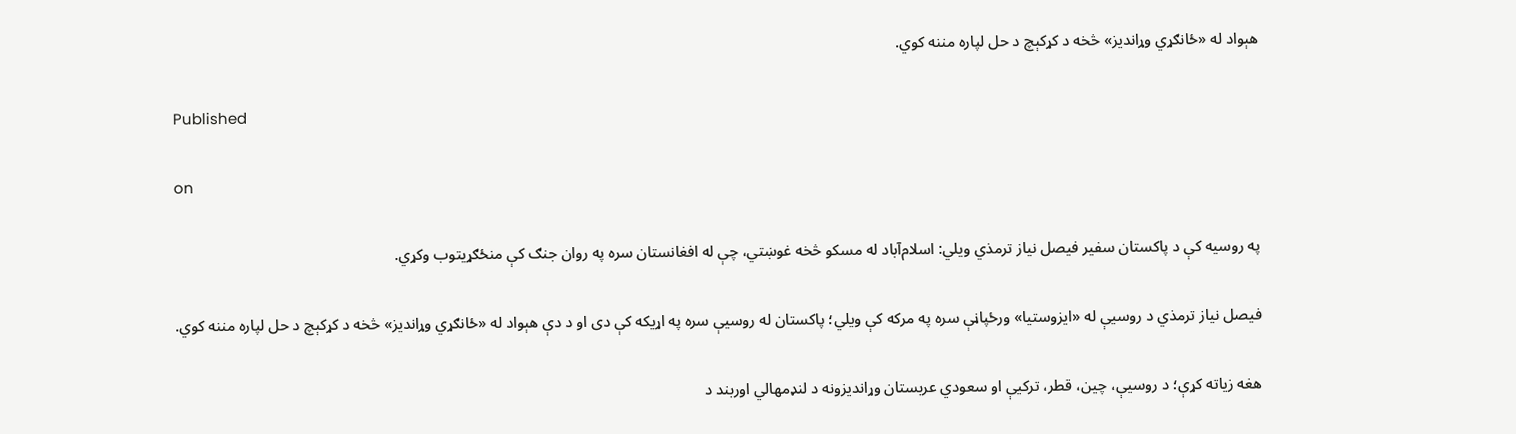هېواد له «ځانګړي وړاندیز» څخه د کړکېچ د حل لپاره مننه کوي.

Published

on

په روسیه کې د پاکستان سفیر فیصل نیاز ترمذي ویلي: اسلام‌آباد له مسکو څخه غوښتي، چې له افغانستان سره په روان جنګ کې منځګړیتوب وکړي.

فیصل نیاز ترمذي د روسیې له «ایزوستیا» ورځپاڼې سره په مرکه کې ویلي؛ پاکستان له روسیې سره په اړیکه کې دی او د دې هېواد له «ځانګړي وړاندیز» څخه د کړکېچ د حل لپاره مننه کوي.

هغه زیاته کړې؛ د روسیې، چین، قطر، ترکیې او سعودي عربستان وړاندیزونه د لنډمهالي اوربند د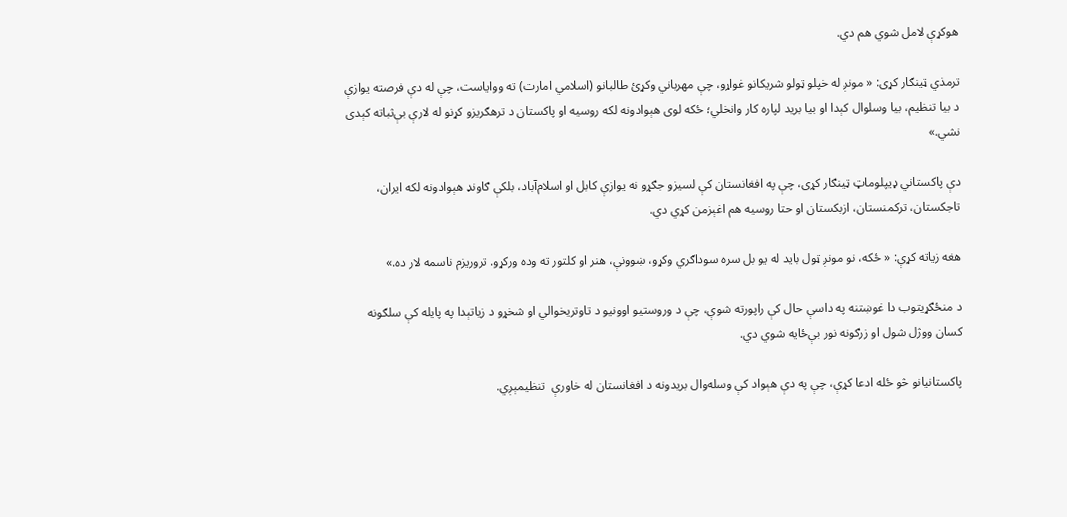هوکړې لامل شوي هم دي.

ترمذي ټینګار کړی: « مونږ له خپلو ټولو شریکانو غواړو، چې مهرباني وکړئ طالبانو (اسلامي امارت) ته ووایاست، چې له دې فرصته یوازې د بیا تنظیم، بیا وسلوال کېدا او بیا برید لپاره کار وانخلي؛ ځکه لوی هېوادونه لکه روسیه او پاکستان د ترهګریزو کړنو له لارې بې‌ثباته کېدی نشي.»

دې پاکستاني ډیپلوماټ ټینګار کړی، چې په افغانستان کې لسیزو جګړو نه یوازې کابل او اسلام‌آباد، بلکې ګاونډ هېوادونه لکه ایران، تاجکستان، ترکمنستان، ازبکستان او حتا روسیه هم اغېزمن کړي دي.

هغه زیاته کړې: « ځکه، نو مونږ ټول باید له یو بل سره سوداګري وکړو، ښوونې، هنر او کلتور ته وده ورکړو. تروریزم ناسمه لار ده.»

د منځګړیتوب دا غوښتنه په داسې حال کې راپورته شوې، چې د وروستیو اوونیو د تاوتریخوالي او شخړو د زیاتېدا په پایله کې سلګونه کسان ووژل شول او زرګونه نور بې‌ځایه شوي دي.

پاکستانيانو څو ځله ادعا کړې، چې په دې هېواد کې وسله‌وال بریدونه د افغانستان له خاورې  تنظیمېږي.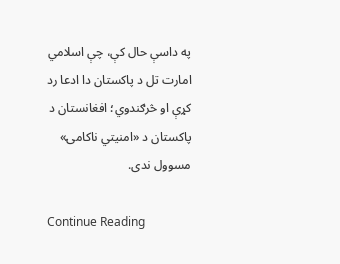په داسې حال کې، چې اسلامي امارت تل د پاکستان دا ادعا رد کړې او څرګندوي؛ افغانستان د پاکستان د «امنیتي ناکامۍ» مسوول ندی.

Continue Reading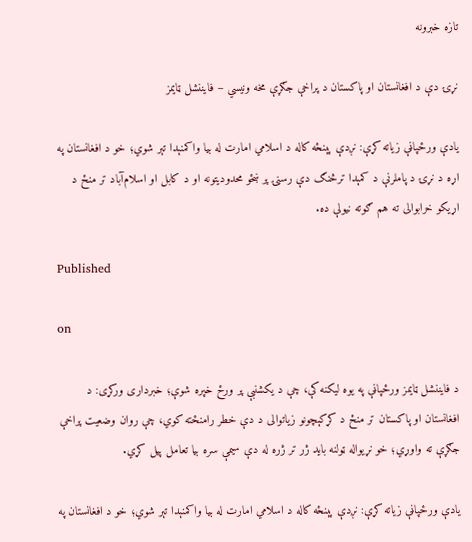تازه خبرونه

نړۍ دې د افغانستان او پاکستان د پراخې جګړې مخه ونیسي – فایننشل ټایمز

یادې ورځپاڼې زیاته کړې: نږدې پېنځه کاله د اسلامي امارت له بیا واکمنېدا تېر شوي؛ خو د افغانستان په اړه د نړۍ د پاملرنې د کمېدا ترڅنګ دې رسنۍ پر ښځو محدودیتونه او د کابل او اسلام‌آباد تر منځ د اړیکو خرابوالی ته هم ګوته نیولې ده.

Published

on

د فایننشل ټایمز ورځپاڼې په یوه لیکنه کې، چې د یکشنبې پر ورځ خپره شوې؛ خبرداری ورکړی: د افغانستان او پاکستان تر منځ د کړکېچونو زیاتوالی د دې خطر رامنځته کوي، چې روان وضعیت پراخې جګړې ته واوړي؛ خو نړیواله ټولنه باید ژر تر ژره له دې سیمې سره بیا تعامل پیل کړي.

یادې ورځپاڼې زیاته کړې: نږدې پېنځه کاله د اسلامي امارت له بیا واکمنېدا تېر شوي؛ خو د افغانستان په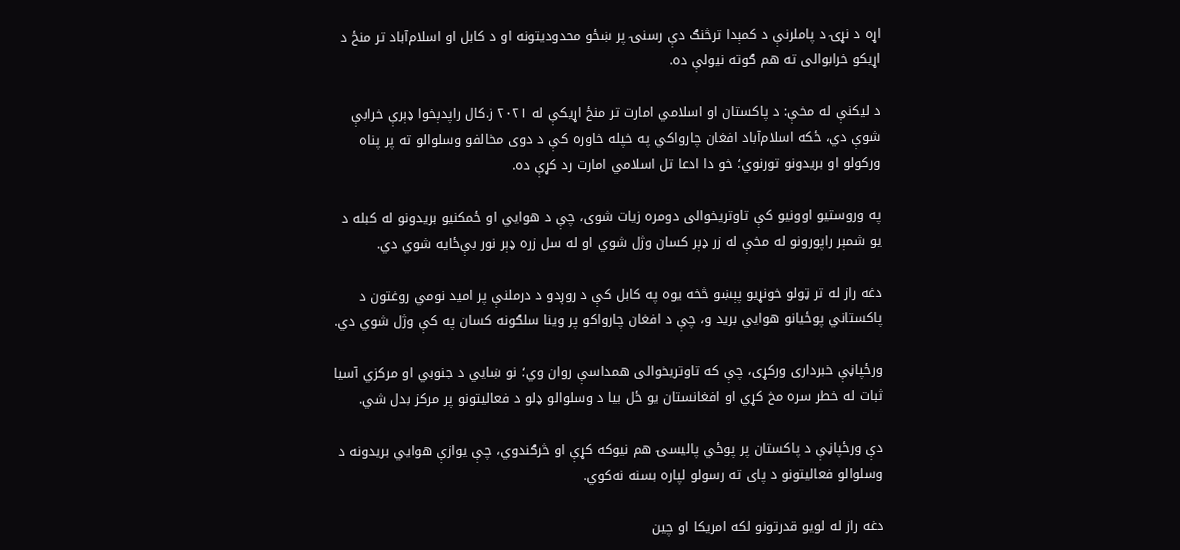اړه د نړۍ د پاملرنې د کمېدا ترڅنګ دې رسنۍ پر ښځو محدودیتونه او د کابل او اسلام‌آباد تر منځ د اړیکو خرابوالی ته هم ګوته نیولې ده.

د لیکنې له مخې: د پاکستان او اسلامي امارت تر منځ اړیکې له ۲۰۲۱ ز.کال راپدېخوا ډېرې خرابې شوې دي، ځکه اسلام‌آباد افغان چارواکي په خپله خاوره کې د دوی مخالفو وسلوالو ته پر پناه ورکولو او بریدونو تورنوي؛ خو دا ادعا تل اسلامي امارت رد کړې ده.

په وروستیو اوونیو کې تاوتریخوالی دومره زیات شوی، چې د هوايي او ځمکنیو بریدونو له کبله د یو شمېر راپورونو له مخې له زر ډېر کسان وژل شوي او له سل زره ډېر نور بې‌ځایه شوي دي.

دغه راز له تر ټولو خونړیو پېښو څخه یوه په کابل کې د روږدو د درملنې پر امید نومي روغتون د پاکستاني پوځیانو هوايي برید و، چې د افغان چارواکو پر وینا سلګونه کسان په کې وژل شوي دي.

ورځپاڼې خبرداری ورکړی، چې که تاوتریخوالی همداسې روان وي؛ نو ښايي د جنوبي او مرکزي آسیا ثبات له خطر سره مخ کړي او افغانستان یو ځل بیا د وسلوالو ډلو د فعالیتونو پر مرکز بدل شي.

دې ورځپاڼې د پاکستان پر پوځي پالیسۍ هم نیوکه کړې او څرګندوي، چې یوازې هوايي بریدونه د وسلوالو فعالیتونو د پای ته رسولو لپاره بسنه نه‌کوي.

دغه راز له لویو قدرتونو لکه امریکا او چین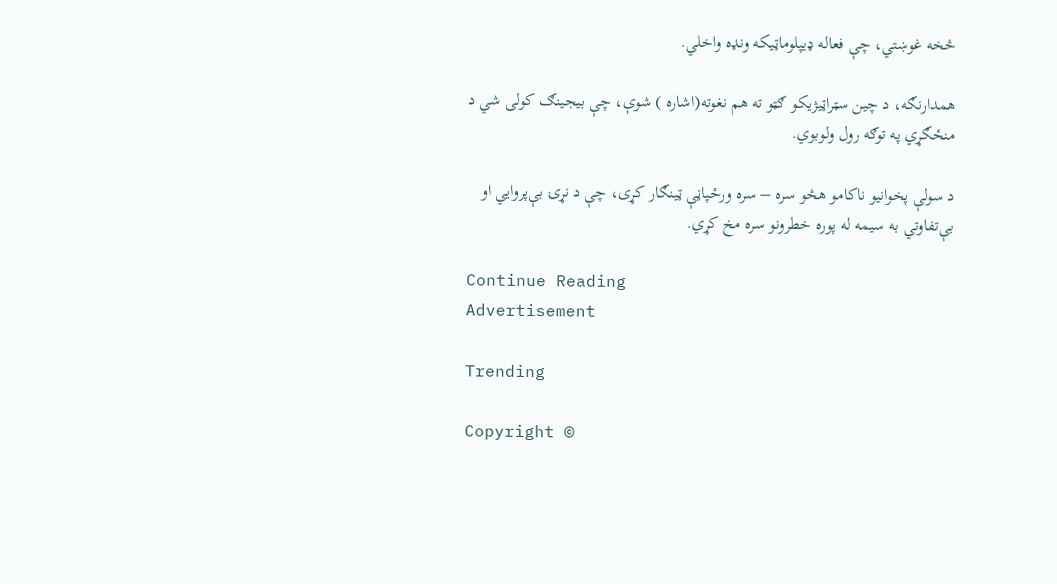څخه غوښتي، چې فعاله ډیپلوماټیکه ونډه واخلي.

همدارنګه، د چین سټراټیژیکو ګټو ته هم نغوته(اشاره ) شوې، چې بیجینګ کولی شي د منځګړي په توګه رول ولوبوي.

د سولې پخوانیو ناکامو هڅو سره – سره ورځپاڼې ټینګار کړی، چې د نړۍ بې‌پروايي او بې‌تفاوتي به سیمه له پوره خطرونو سره مخ کړي.

Continue Reading
Advertisement

Trending

Copyright ©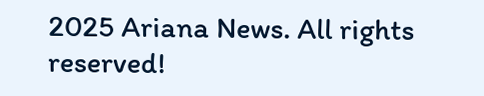2025 Ariana News. All rights reserved!